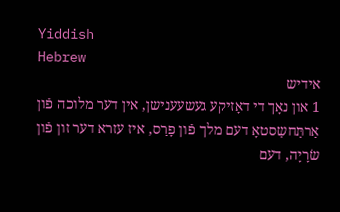Yiddish
Hebrew
אידיש
1 און נאָך די דאָזיקע געשעענישן, אין דער מלוכה פֿון אַרתַּחשַסטאָ דעם מלך פֿון פָרַס, איז עזרא דער זון פֿון שׂרָיָה, דעם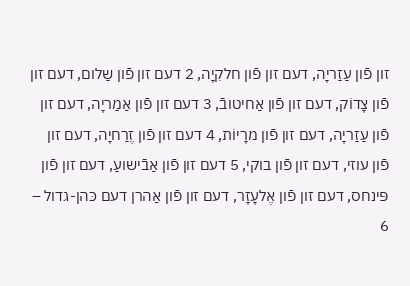זון פֿון עַזַריָה, דעם זון פֿון חלקִיָה, 2 דעם זון פֿון שַלום, דעם זון פֿון צָדוֹק, דעם זון פֿון אַחיטובֿ, 3 דעם זון פֿון אַמַריָה, דעם זון פֿון עַזַריָה, דעם זון פֿון מרָיוֹת, 4 דעם זון פֿון זֶרַחיָה, דעם זון פֿון עוזי, דעם זון פֿון בוקי, 5 דעם זון פֿון אַבֿישועַ, דעם זון פֿון פּינחס, דעם זון פֿון אֶלעָזָר, דעם זון פֿון אַהרן דעם כּהן-גדול – 6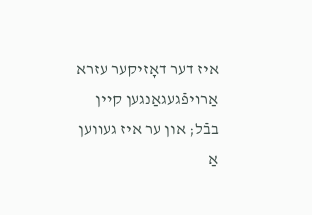איז דער דאָזיקער עזרא אַרױפֿגעגאַנגען קײן בבֿל; און ער איז געװען אַ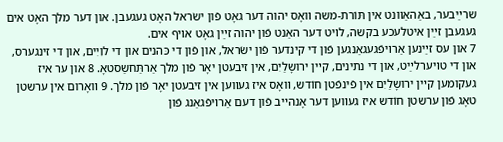שרײַבער, באַהאַװנט אין תּוֹרת-משה װאָס יהוה דער גאָט פֿון ישׂראל האָט געגעבן. און דער מלך האָט אים געגעבן זײַן איטלעכע בקשה, לױט דער האַנט פֿון יהוה זײַן גאָט אױף אים.
7 און עס זײַנען אַרױפֿגעגאַנגען פֿון די קינדער פֿון ישׂראל, און פֿון די כּהנים און די לוִיִים, און די זינגערס, און די טױערלײַט, און די נתינים, קײן ירושָלַיִם, אין זיבעטן יאָר פֿון מלך אַרתַּחשַסטאָ. 8 און ער איז געקומען קײן ירושָלַיִם אין פֿינפֿטן חוֹדש, װאָס איז געװען אין זיבעטן יאָר פֿון מלך. 9 װאָרום אין ערשטן טאָג פֿון ערשטן חוֹדש איז געװען דער אָנהײב פֿון דעם אַרױפֿגאַנג פֿון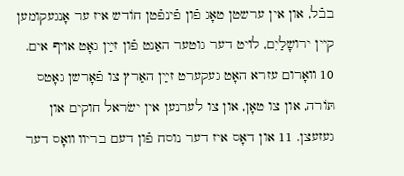בבֿל, און אין ערשטן טאָג פֿון פֿינפֿטן חוֹדש איז ער אָנגעקומען קײן ירושָלַיִם, לױט דער גוטער האַנט פֿון זײַן גאָט אױף אים. 10 װאָרום עזרא האָט געקערט זײַן האַרץ צו פֿאָרשן גאָטס תּוֹרה, און צו טאָן, און צו לערנען אין ישׂראל חוקים און געזעצן. 11 און דאָס איז דער נוסח פֿון דעם בריװ װאָס דער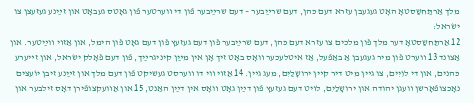מלך אַרתַּחשַסטאָ האָט געגעבן עזרא דעם כּהן, דעם שרײַבער – דעם שרײַבער פֿון די װערטער פֿון גאָטס געבאָט און זײַנע געזעצן צו ישׂראל:
12 אַרתַּחשַסטאָ דער מלך פֿון מלכים צו עזרא דעם כּהן, דעם שרײַבער פֿון דעם געזעץ פֿון דעם גאָט פֿון הימל, און אַזױ װײַטער. און אַצונד 13 װערט פֿון מיר געגעבן אַ באַפֿעל, אַז איטלעכער װאָס באָט זיך אָן אין מײַן קיניגרײַך, פֿון דעם פֿאָלק ישׂראל, און זײערע כּהנים, און די לוִיִים, צו גײן מיט דיר קײן ירושָלַיִם, מעג גײן. 14 אַזױ װי דו װערסט געשיקט פֿון דעם מלך און זײַנע זיבן יוֹעצים נאָכצופֿאָרשן װעגן יהודה און ירושָלַיִם, לױט דעם געזעץ פֿון דײַן גאָט װאָס אין דײַן האַנט, 15 און אַװעקצופֿירן דאָס זילבער און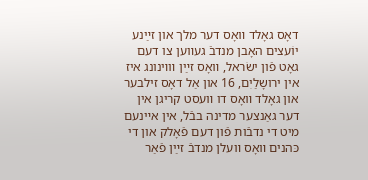דאָס גאָלד װאָס דער מלך און זײַנע יוֹעצים האָבן מנדבֿ געװען צו דעם גאָט פֿון ישׂראל, װאָס זײַן װױנונג איז אין ירושָלַיִם, 16 און אַל דאָס זילבער און גאָלד װאָס דו װעסט קריגן אין דער גאַנצער מדינה בבֿל, אין אײנעם מיט די נדבֿות פֿון דעם פֿאָלק און די כּהנים װאָס װעלן מנדבֿ זײַן פֿאַר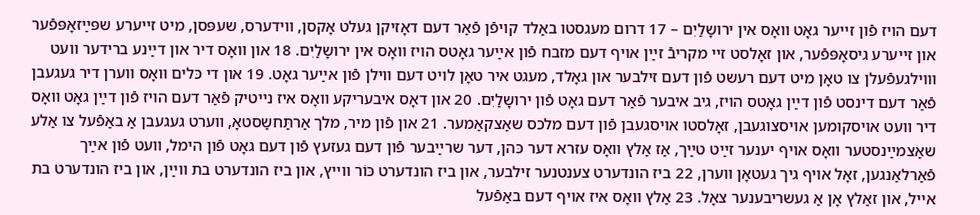דעם הױז פֿון זײער גאָט װאָס אין ירושָלַיִם – 17 דרום מעגסטו באַלד קױפֿן פֿאַר דעם דאָזיקן געלט אָקסן, װידערס, שעפּסן, מיט זײערע שפּײַזאָפּפֿער און זײערע גיסאָפּפֿער, און זאָלסט זײ מקריבֿ זײַן אױף דעם מזבח פֿון אײַער גאָטס הױז װאָס אין ירושָלַיִם. 18 און װאָס דיר און דײַנע ברידער װעט װױלגעפֿעלן צו טאָן מיט דעם רעשט פֿון דעם זילבער און גאָלד, מעגט איר טאָן לױט דעם װילן פֿון אײַער גאָט. 19 און די כּלים װאָס װערן דיר געגעבן פֿאַר דעם דינסט פֿון דײַן גאָטס הױז, גיב איבער פֿאַר דעם גאָט פֿון ירושָלַיִם. 20 און דאָס איבעריקע װאָס איז נײטיק פֿאַר דעם הױז פֿון דײַן גאָט װאָס דיר װעט אױסקומען אױסצוגעבן, זאָלסטו אױסגעבן פֿון דעם מלכס שאַצקאַמער. 21 און פֿון מיר, מלך אַרתַּחשַסטאָ, װערט געגעבן אַ באַפֿעל צו אַלע שאַצמײַנסטער װאָס אױף יענער זײַט טײַך, אַז אַלץ װאָס עזרא דער כּהן, דער שרײַבער פֿון דעם געזעץ פֿון דעם גאָט פֿון הימל, װעט פֿון אײַך פֿאַרלאַנגען, זאָל אױף גיך געטאָן װערן, 22 ביז הונדערט צענטנער זילבער, און ביז הונדערט כּוֹר װײץ, און ביז הונדערט בת װײַן, און ביז הונדערט בת אײל, און זאַלץ אָן אַ געשריבענער צאָל. 23 אַלץ װאָס איז אױף דעם באַפֿעל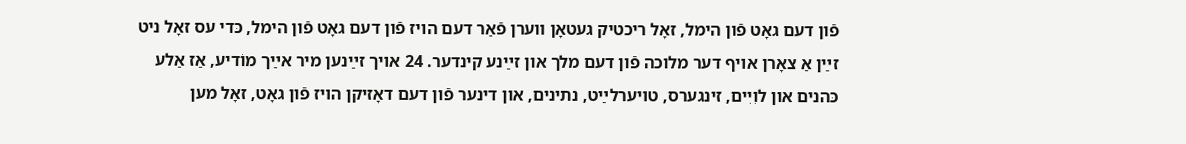פֿון דעם גאָט פֿון הימל, זאָל ריכטיק געטאָן װערן פֿאַר דעם הױז פֿון דעם גאָט פֿון הימל, כּדי עס זאָל ניט זײַן אַ צאָרן אױף דער מלוכה פֿון דעם מלך און זײַנע קינדער. 24 אױך זײַנען מיר אײַך מוֹדיע, אַז אַלע כּהנים און לוִיִים, זינגערס, טױערלײַט, נתינים, און דינער פֿון דעם דאָזיקן הױז פֿון גאָט, זאָל מען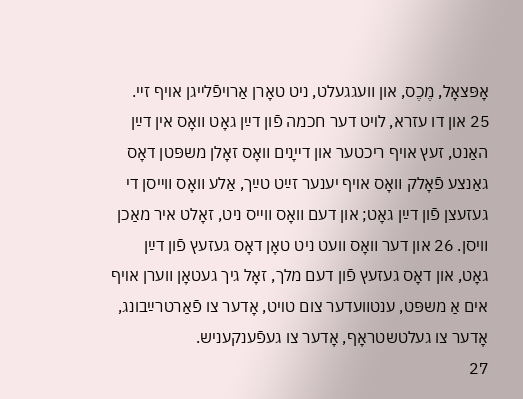אָפּצאָל, מֶכֶס, און װעגגעלט, ניט טאָרן אַרױפֿלײגן אױף זײ. 25 און דו עזרא, לױט דער חכמה פֿון דײַן גאָט װאָס אין דײַן האַנט, זעץ אױף ריכטער און דײָנים װאָס זאָלן משפּטן דאָס גאַנצע פֿאָלק װאָס אױף יענער זײַט טײַך, אַלע װאָס װײסן די געזעצן פֿון דײַן גאָט; און דעם װאָס װײס ניט, זאָלט איר מאַכן װיסן. 26 און דער װאָס װעט ניט טאָן דאָס געזעץ פֿון דײַן גאָט, און דאָס געזעץ פֿון דעם מלך, זאָל גיך געטאָן װערן אױף אים אַ משפּט, ענטװעדער צום טױט, אָדער צו פֿאַרטרײַבונג, אָדער צו געלטשטראָף, אָדער צו געפֿענקעניש.
27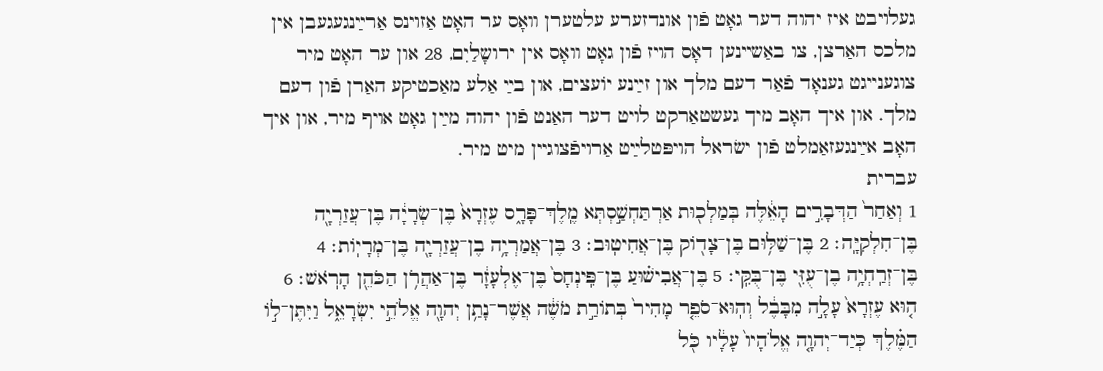געלױבט איז יהוה דער גאָט פֿון אונדזערע עלטערן װאָס ער האָט אַזױנס אַרײַנגעגעבן אין מלכס האַרצן, צו באַשײנען דאָס הױז פֿון גאָט װאָס אין ירושָלַיִם, 28 און ער האָט מיר צוגענײגט גענאָד פֿאַר דעם מלך און זײַנע יוֹעצים, און בײַ אַלע מאַכטיקע האַרן פֿון דעם מלך. און איך האָב מיך געשטאַרקט לױט דער האַנט פֿון יהוה מײַן גאָט אױף מיר, און איך האָב אײַנגעזאַמלט פֿון ישׂראל הױפּטלײַט אַרױפֿצוגײן מיט מיר.
עברית
1 וְאַחַר֙ הַדְּבָרִ֣ים הָאֵ֔לֶּה בְּמַלְכ֖וּת אַרְתַּחְשַׁ֣סְתְּא מֶֽלֶךְ־פָּרָ֑ס עֶזְרָא֙ בֶּן־שְׂרָיָ֔ה בֶּן־עֲזַרְיָ֖ה בֶּן־חִלְקִיָּֽה׃ 2 בֶּן־שַׁלּ֥וּם בֶּן־צָד֖וֹק בֶּן־אֲחִיטֽוּב׃ 3 בֶּן־אֲמַרְיָ֥ה בֶן־עֲזַרְיָ֖ה בֶּן־מְרָיֽוֹת׃ 4 בֶּן־זְרַֽחְיָ֥ה בֶן־עֻזִּ֖י בֶּן־בֻּקִּֽי׃ 5 בֶּן־אֲבִישׁ֗וּעַ בֶּן־פִּֽינְחָס֙ בֶּן־אֶלְעָזָ֔ר בֶּן־אַהֲרֹ֥ן הַכֹּהֵ֖ן הָרֹֽאשׁ׃ 6 ה֤וּא עֶזְרָא֙ עָלָ֣ה מִבָּבֶ֔ל וְהֽוּא־סֹפֵ֤ר מָהִיר֙ בְּתוֹרַ֣ת מֹשֶׁ֔ה אֲשֶׁר־נָתַ֥ן יְהוָ֖ה אֱלֹהֵ֣י יִשְׂרָאֵ֑ל וַיִּתֶּן־ל֣וֹ הַמֶּ֗לֶךְ כְּיַד־יְהוָ֤ה אֱלֹהָיו֙ עָלָ֔יו כֹּ֖ל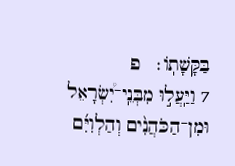בַּקָּשָׁתֽוֹ׃   פ
7 וַיַּֽעֲל֣וּ מִבְּנֵֽי־יִ֠שְׂרָאֵל וּמִן־הַכֹּהֲנִ֨ים וְהַלְוִיִּ֜ם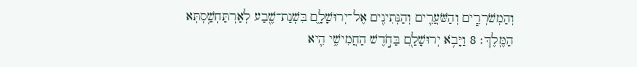וְהַמְשֹׁרְרִ֧ים וְהַשֹּׁעֲרִ֛ים וְהַנְּתִינִ֖ים אֶל־יְרוּשָׁלָ֑͏ִם בִּשְׁנַת־שֶׁ֖בַע לְאַרְתַּחְשַׁ֥סְתְּא הַמֶּֽלֶךְ׃ 8 וַיָּבֹ֥א יְרוּשָׁלַ֖͏ִם בַּחֹ֣דֶשׁ הַחֲמִישִׁ֑י הִ֛יא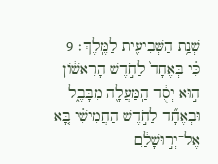שְׁנַ֥ת הַשְּׁבִיעִ֖ית לַמֶּֽלֶךְ׃ 9 כִּ֗י בְּאֶחָד֙ לַחֹ֣דֶשׁ הָרִאשׁ֔וֹן ה֣וּא יְסֻ֔ד הַֽמַּעֲלָ֖ה מִבָּבֶ֑ל וּבְאֶחָ֞ד לַחֹ֣דֶשׁ הַחֲמִישִׁ֗י בָּ֚א אֶל־יְר֣וּשָׁלִַ֔ם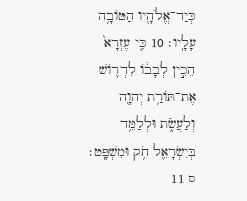כְּיַד־אֱלֹהָ֖יו הַטּוֹבָ֥ה עָלָֽיו׃ 10 כִּ֤י עֶזְרָא֙ הֵכִ֣ין לְבָב֔וֹ לִדְר֛וֹשׁ אֶת־תּוֹרַ֥ת יְהוָ֖ה וְלַעֲשֹׂ֑ת וּלְלַמֵּ֥ד בְּיִשְׂרָאֵ֖ל חֹ֥ק וּמִשְׁפָּֽט׃   ס 11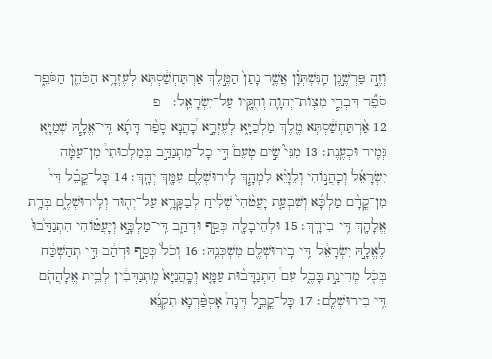וְזֶ֣ה פַּרְשֶׁ֣גֶן הַֽנִּשְׁתְּוָ֗ן אֲשֶׁ֤ר נָתַן֙ הַמֶּ֣לֶךְ אַרְתַּחְשַׁ֔סְתְּא לְעֶזְרָ֥א הַכֹּהֵ֖ן הַסֹּפֵ֑ר סֹפֵ֞ר דִּבְרֵ֧י מִצְוֺת־יְהוָ֛ה וְחֻקָּ֖יו עַל־יִשְׂרָאֵֽל׃   פ
12 אַ֨רְתַּחְשַׁ֔סְתְּא מֶ֖לֶךְ מַלְכַיָּ֑א לְעֶזְרָ֣א כָ֠הֲנָא סָפַ֨ר דָּתָ֜א דִּֽי־אֱלָ֧הּ שְׁמַיָּ֛א גְּמִ֖יר וּכְעֶֽנֶת׃ 13 מִנִּי֮ שִׂ֣ים טְעֵם֒ דִּ֣י כָל־מִתְנַדַּ֣ב בְּמַלְכוּתִי֩ מִן־עַמָּ֨ה יִשְׂרָאֵ֜ל וְכָהֲנ֣וֹהִי וְלֵוָיֵ֗א לִמְהָ֧ךְ לִֽירוּשְׁלֶ֛ם עִמָּ֖ךְ יְהָֽךְ׃ 14 כָּל־קֳבֵ֗ל דִּי֩ מִן־קֳדָ֨ם מַלְכָּ֜א וְשִׁבְעַ֤ת יָעֲטֹ֙הִי֙ שְׁלִ֔יחַ לְבַקָּרָ֥א עַל־יְה֖וּד וְלִֽירוּשְׁלֶ֑ם בְּדָ֥ת אֱלָהָ֖ךְ דִּ֥י בִידָֽךְ׃ 15 וּלְהֵיבָלָ֖ה כְּסַ֣ף וּדְהַ֑ב דִּֽי־מַלְכָּ֣א וְיָעֲט֗וֹהִי הִתְנַדַּ֙בוּ֙ לֶאֱלָ֣הּ יִשְׂרָאֵ֔ל דִּ֥י בִֽירוּשְׁלֶ֖ם מִשְׁכְּנֵֽהּ׃ 16 וְכֹל֙ כְּסַ֣ף וּדְהַ֔ב דִּ֣י תְהַשְׁכַּ֔ח בְּכֹ֖ל מְדִינַ֣ת בָּבֶ֑ל עִם֩ הִתְנַדָּב֨וּת עַמָּ֤א וְכָֽהֲנַיָּא֙ מִֽתְנַדְּבִ֔ין לְבֵ֥ית אֱלָהֲהֹ֖ם דִּ֥י בִירוּשְׁלֶֽם׃ 17 כָּל־קֳבֵ֣ל דְּנָה֩ אָסְפַּ֨רְנָא תִקְנֵ֜א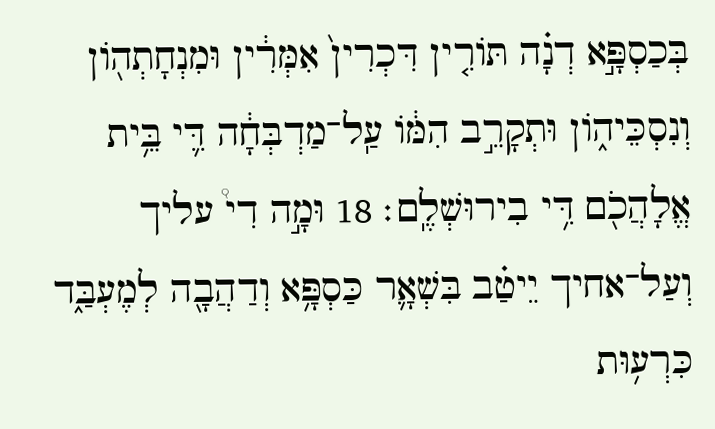בְּכַסְפָּ֣א דְנָ֗ה תּוֹרִ֤ין דִּכְרִין֙ אִמְּרִ֔ין וּמִנְחָתְה֖וֹן וְנִסְכֵּיה֑וֹן וּתְקָרֵ֣ב הִמּ֔וֹ עַֽל־מַדְבְּחָ֔ה דִּ֛י בֵּ֥ית אֱלָהֲכֹ֖ם דִּ֥י בִירוּשְׁלֶֽם׃ 18 וּמָ֣ה דִי֩ עליך וְעַל־אחיך יֵיטַ֗ב בִּשְׁאָ֛ר כַּסְפָּ֥א וְדַהֲבָ֖ה לְמֶעְבַּ֑ד כִּרְע֥וּת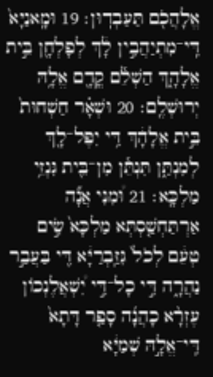אֱלָהֲכֹ֖ם תַּעַבְדֽוּן׃ 19 וּמָֽאנַיָּא֙ דִּֽי־מִתְיַהֲבִ֣ין לָ֔ךְ לְפָלְחָ֖ן בֵּ֣ית אֱלָהָ֑ךְ הַשְׁלֵ֕ם קֳדָ֖ם אֱלָ֥הּ יְרוּשְׁלֶֽם׃ 20 וּשְׁאָ֗ר חַשְׁחוּת֙ בֵּ֣ית אֱלָהָ֔ךְ דִּ֥י יִפֶּל־לָ֖ךְ לְמִנְתַּ֑ן תִּנְתֵּ֕ן מִן־בֵּ֖ית גִּנְזֵ֥י מַלְכָּֽא׃ 21 וּ֠מִנִּי אֲנָ֞ה אַרְתַּחְשַׁ֤סְתְּא מַלְכָּא֙ שִׂ֣ים טְעֵ֔ם לְכֹל֙ גִּזַּֽבְרַיָּ֔א דִּ֖י בַּעֲבַ֣ר נַהֲרָ֑ה דִּ֣י כָל־דִּ֣י יִ֠שְׁאֲלֶנְכוֹן עֶזְרָ֨א כָהֲנָ֜ה סָפַ֤ר דָּתָא֙ דִּֽי־אֱלָ֣הּ שְׁמַיָּ֔א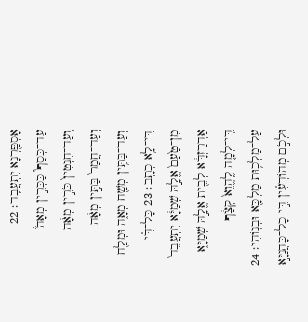אָסְפַּ֖רְנָא יִתְעֲבִֽד׃ 22 עַד־כְּסַף֮ כַּכְּרִ֣ין מְאָה֒ וְעַד־חִנְטִין֙ כֹּרִ֣ין מְאָ֔ה וְעַד־חֲמַר֙ בַּתִּ֣ין מְאָ֔ה וְעַד־בַּתִּ֥ין מְשַׁ֖ח מְאָ֑ה וּמְלַ֖ח דִּי־לָ֥א כְתָֽב׃ 23 כָּל־דִּ֗י מִן־טַ֙עַם֙ אֱלָ֣הּ שְׁמַיָּ֔א יִתְעֲבֵד֙ אַדְרַזְדָּ֔א לְבֵ֖ית אֱלָ֣הּ שְׁמַיָּ֑א דִּֽי־לְמָ֤ה לֶֽהֱוֵא֙ קְצַ֔ף עַל־מַלְכ֥וּת מַלְכָּ֖א וּבְנֽוֹהִי׃ 24 וּלְכֹ֣ם מְהוֹדְעִ֗ין דִּ֣י כָל־כָּהֲנַיָּ֣א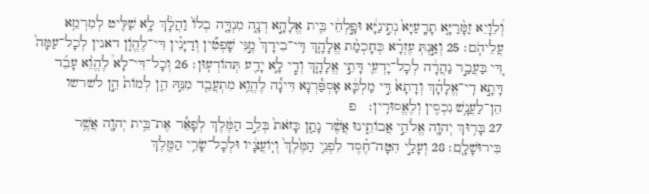וְ֠לֵוָיֵא זַמָּ֨רַיָּ֤א תָרָֽעַיָּא֙ נְתִ֣ינַיָּ֔א וּפָ֣לְחֵ֔י בֵּ֖ית אֱלָהָ֣א דְנָ֑ה מִנְדָּ֤ה בְלוֹ֙ וַהֲלָ֔ךְ לָ֥א שַׁלִּ֖יט לְמִרְמֵ֥א עֲלֵיהֹֽם׃ 25 וְאַ֣נְתְּ עֶזְרָ֗א כְּחָכְמַ֨ת אֱלָהָ֤ךְ דִּֽי־בִידָךְ֙ מֶ֣נִּי שָׁפְטִ֞ין וְדַיָּנִ֗ין דִּי־לֶהֱוֺ֤ן דאנין לְכָל־עַמָּה֙ דִּ֚י בַּעֲבַ֣ר נַהֲרָ֔ה לְכָל־יָדְעֵ֖י דָּתֵ֣י אֱלָהָ֑ךְ וְדִ֧י לָ֦א יָדַ֖ע תְּהוֹדְעֽוּן׃ 26 וְכָל־דִּי־לָא֩ לֶהֱוֵ֨א עָבֵ֜ד דָּתָ֣א דִֽי־אֱלָהָ֗ךְ וְדָתָא֙ דִּ֣י מַלְכָּ֔א אָסְפַּ֕רְנָא דִּינָ֕ה לֶהֱוֵ֥א מִתְעֲבֵ֖ד מִנֵּ֑הּ הֵ֤ן לְמוֹת֙ הֵ֣ן לשרשו הֵן־לַעֲנָ֥שׁ נִכְסִ֖ין וְלֶאֱסוּרִֽין׃   פ
27 בָּר֥וּךְ יְהוָ֖ה אֱלֹהֵ֣י אֲבוֹתֵ֑ינוּ אֲשֶׁ֨ר נָתַ֤ן כָּזֹאת֙ בְּלֵ֣ב הַמֶּ֔לֶךְ לְפָאֵ֕ר אֶת־בֵּ֥ית יְהוָ֖ה אֲשֶׁ֥ר בִּירוּשָׁלָֽ͏ִם׃ 28 וְעָלַ֣י הִטָּה־חֶ֗סֶד לִפְנֵ֤י הַמֶּ֙לֶךְ֙ וְיֽוֹעֲצָ֔יו וּלְכָל־שָׂרֵ֥י הַמֶּ֖לֶךְ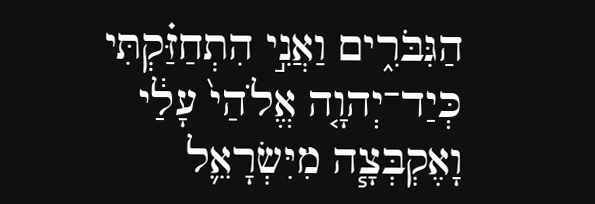הַגִּבֹּרִ֑ים וַאֲנִ֣י הִתְחַזַּ֗קְתִּי כְּיַד־יְהוָ֤ה אֱלֹהַי֙ עָלַ֔י וָאֶקְבְּצָ֧ה מִיִּשְׂרָאֵ֛ל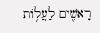רָאשִׁ֖ים לַעֲל֥וֹת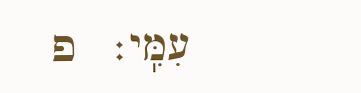עִמִּֽי׃   פ